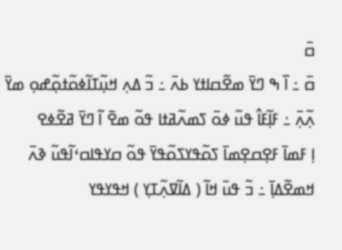ߛ߫
ߛ߫ ߸ ߊ߰ ߒ ߣߌ߫ ߘߐ߬ߛߊߙߌ ߕߍ߫ ߸ ߏ߬ ߡߍ߲ ߞߎ߲߬ߠߊ߬ߦߋ߬ߙߋ߲߬ߝߋ߲ ߘߌ߫
ߍ߲߬ߍ߲߫ ߸ ߓߊ߲߬ߓߊ߮ ߟߎ߬ ߦߋ߫ ߖߘߍ߬ߥߙߊ ߟߋ߬ ߘߐ߫ ߊ߬ ߣߌ߫ ߥߐ߬ߦߐ
ߊ߲ ߓߘߊ߫ ߓߐ߲ߛߐ߲ߘߊ߫ ߖߋ߬ߟߌߖߋ߬ߟߌ߫ ߟߋ߬ ߛߌߟߊߛߵߊ߬ߟߎ߬ ߢߍ߫ ߞߘߐ߬ߡߊ߲߫ ߸ ߏ߬ ߟߎ߫ ߞߊ߬ ( ߡߊ߬ߜߍ߲߬ߠߌ߲ ) ߞߟߌߟߌ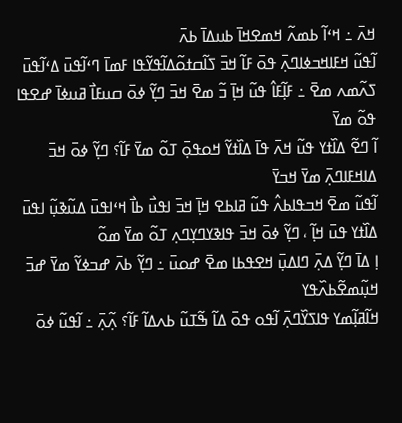ߞߍ߫ ߸ ߞߵߊ߬ ߕߘߍ߬ ߞߘߐߞߊ߫ ߕߎߡߊ߫ ߕߍ߫
ߊ߬ߟߎ߬ ߞߓߊߞߏߦߊߣߍ߲߫ ߟߋ߫ ߓߊ߬ ߞߏ߫ ߖߊ߬ߛߙߋ߬ߡߊ߬ߟߌ߬ߟߊ ߓߘߊ߫ ߣߵߊ߬ߟߎ߫ ߡߵߊ߬ߟߎ߫ ߖߍ߬ߘߍ ߘߐ߫ ߸ ߓߊ߲߬ߓߊ߮ ߟߎ߬ ߞߊ߲߫ ߏ߬ ߘߐ߫ ߞߏ߫ ߣߌ߲߬ ߦߋ߫ ߛߎߓߊ߯ ߥߎߦߊ߫ ߝߐߟߊ ߟߋ߬ ߘߌ߫
ߊ߬ ߣߐ߬ ߡߊ߰ߙߌ ߟߎ߬ ߞߍ߫ ߟߊ߫ ߡߊ߰ߙߌ߬ ߞߋߟߋ߲߫ ߠߋ߬ ߘߌ߫ ߓߊ߬؟ ߣߌ߲߬ ߦߋ߫ ߞߏ߫ ߡߊߞߓߊߣߍ߲߫ ߘߌ߫ ߞߏߌ߫
ߊ߬ߟߎ߬ ߘߐ߫ ߞߏߟߊߕߍ߮ ߟߎ߬ ߥߊߕߐ ߞߊ߲߫ ߞߏ߫ ߊߟߎ߯ ߕߊ߯ ߞߵߊߟߎ߫ ߡߎ߬ߢߎ߲߬ ߊߟߎ߫ ߡߊ߰ߙߌ ߟߎ߫ ߞߊ߲߬ ، ߣߌ߲߬ ߦߋ߫ ߞߏ߫ ߟߊߢߌߣߌ߲ߣߍ߲ ߠߋ߬ ߘߌ߫ ߘߋ߬
ߊ߲ ߡߊ߫ ߣߌ߲߬ ߡߍ߲߫ ߣߊߡߎ߲߫ ߞߐߟߕߊ ߘߐ߫ ߝߋߎ߫ ߸ ߣߌ߲߬ ߕߍ߫ ߝߏߦߌ߬ ߘߌ߫ ߝߏ߫ ߞߎ߲߬ߘߐ߬ߕߍ߰ߟߌ
ߞߊ߬ߥߊ߲߬ߘߌ ߟߊߖߌ߰ߣߍ߲߫ ߊ߬ߟߋ ߟߋ߫ ߡߊ߬ ߒ߬ߠߎ߬ ߕߍߡߊ߬ ߓߊ߬؟ ߍ߲߬ߍ߲߫ ߸ ߊ߬ߟߎ߬ ߦߋ߫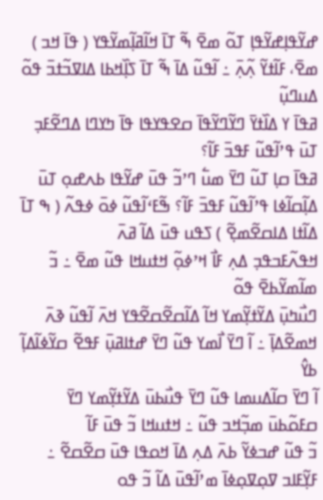ߝߌ߬ߟߊ߲ߝߌ߬ߟߊ߲ ߠߋ߬ ߘߐ߫ ߒ߬ ߠߊ߫ ߞߊ߬ߥߊ߲߬ߘߌ߬ߟߌ ( ߟߊ߫ ߞߏ ) ߘߐ߫، ߓߊ߬ߙߌ߬ ߍ߲߬ߍ߲߫ ߸ ߊ߬ߟߎ߬ ߡߊ߫ ߒ߬ ߠߊ߫ ߖߊ߲߰ߞߕߊ ߡߊߜߏ߬ߙߏ߫ ߟߋ߬ ߡߎߣߎ߲߬
ߥߟߊ߫ ߌ ߡߊ߰ߙߌ߫ ߣߌ߬ߣߌ߬ߟߊ߫ ߛߐߟߌߟߊ ߟߊ߫ ߤߌߣߊ ߡߣߐ߬ߓߏ߲ ߠߎ߫ ߟߴߊ߬ߟߎ߬ ߓߟߏ߫ ߓߊ߬؟
ߥߟߊ߫ ߛߊ߲ ߠߎ߬ ߣߌ߫ ߘߎ߱ ߣߴߏ߬ ߟߎ߫ ߝߌ߬ߟߊ ߕߍߝߋ߲ ߠߎ߫ ߡߊ߲߬ߛߊ߬ߦߊ ߟߴߊ߬ߟߎ߬ ߓߟߏ߫ ߓߊ߬؟ ߒ߬ߓߵߊ߬ߟߎ߬ ߦߋ߫ ߦߟߍ߬ ( ߒ ߠߊ߫ ߡߊ߬ߙߊ ߡߊߛߐ߬ߘߐ߲߬ ) ߖߟߎ ߟߎ߫ ߡߊ߬ ߥߍ߫
ߞߟߍ߬ߓߏߟߏ߲ ߡߍ߲ ߓߊ߯ ߞߴߦߋ߲߬ ߞߙߎߞߊ ߟߎ߬ ߘߐ߫ ߸ ߏ߬ ߘߊ߬ߘߌ߬ߕߐ߫ ߟߋ߬
ߣߎ߯ߤߎ߲߫ ߡߌ߬ߙߌ߲߬ߘߌ ߞߊ߬ ߡߊ߬ߛߐ߬ߛߐ߬ߟߌ ߞߍ߫ ߊ߬ߟߎ߬ ߢߍ߫ ߞߘߐ߬ߡߊ߲߫ ߸ ߊ߬ ߣߌ߫ ߊ߯ߘߌ ߟߎ߬ ߣߌ߫ ߝߙߊߥߎ߲߫ ߓߟߐ߬ ߛߌ߬ߦߊ߬ߡߊ߲߬ ߕߌ߮
ߊ߬ ߣߌ߫ ߛߊ߬ߡߎߘߊ ߟߎ߬ ߣߌ߫ ߟߎ߯ߕߎ߫ ߡߌ߬ߙߌ߲߬ߘߌ ߣߌ߫ ߛߓߋ߬ߕߎ߫ ߘߏ߲߬ߞߏ ߟߎ߬ ߸ ߞߙߎߞߊ ߏ߬ ߟߎ߫ ߓߊ߬
ߏ߬ ߟߎ߬ ߝߏߦߌ߬ ߕߍ߫ ߡߍ߲ ߡߊ߫ ߞߋߟߊ ߟߎ߫ ߛߐ߬ߛߐ߬ ߸ ߓߌ߲߬ߓߊߏ ߜߋ߲ߜߋ߲ߦߊ߫ ߘߴߊ߬ߟߎ߫ ߡߊ߬ ߏ߬ ߟߋ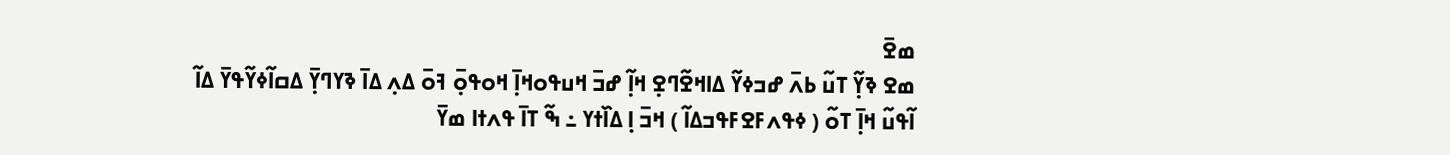ߘߐ߫
ߘߐ ߢߌ߲߬ ߠߎ߬ ߕߍ߫ ߝߏߦߌ߬ ߡߊߞߐ߬ߣߐ߲ ߞߊ߲߬ ߝߏ߫ ߞߎߟߋߞߊ߲߫ ߞߋߟߋ߲߫ ߔߋ߫ ߡߍ߲ ߡߊ߫ ߢߌߣߌ߲߫ ߡߛߊ߬ߦߌ߬ߟߌ߫ ߡߊ߬
ߊ߬ߟߎ߬ ߞߊ߲߫ ߠߋ߬ ( ߦߟߍߓߐߓߟߏߡߊ߬ ) ߞߏ߫ ߊ߲ ߡߊ߰ߙߌ ߸ ߒ߬ ߠߊ߫ ߟߍߙߊ ߘߌ߫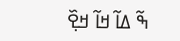ߒ߬ ߡߊ߬ ߞߊ߬ ߞߐ߲߰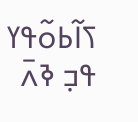ߖߊ߬ߕߋ߬ߟߌ ߟߏ߲ ߢߍ߫